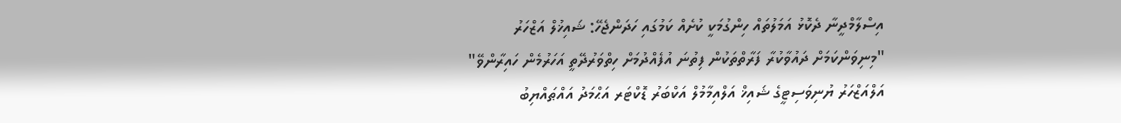އިސްލާމްދީނާ ދެކޮޅު އަމަލުތައް ހިންގުމަކީ ކުށެއް ކަމުގައި ހަދަންޖެހޭ: ޝައިޚުލް އަޒްހަރު
"މިނިވަންކަމަށް ދައުވާކުރާ ފަރާތްތަކުން ފިތުނަ އުފެއްދުމަށް ހިތްވަރުދޭތީ އަހަރުމެން ހައިރާންވޭ"
އަލްއަޒްހަރު ޔުނިވަސިޓީގެ ޝައިޚް އަލްއިމާމުލް އަކްބަރު ޑޮކްޓަރ އަޙްމަދު އައްޠައްޔިބު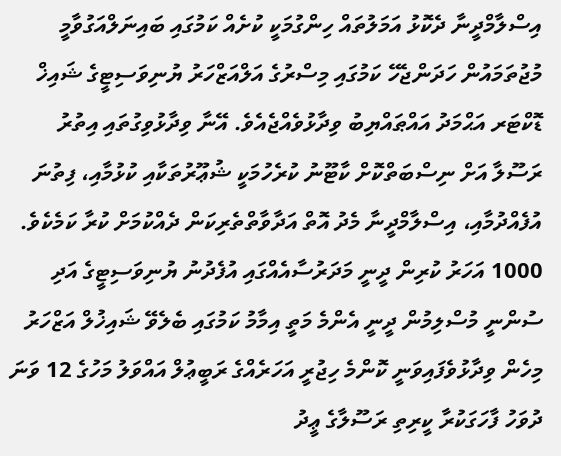އިސްލާމްދީނާ ދެކޮޅު އަމަލުތައް ހިންގުމަކީ ކުށެއް ކަމުގައި ބައިނަލްއަގުވާމީ މުޖުތަމައުން ހަދަންޖެހޭ ކަމުގައި މިސްރުގެ އަލްއަޒްހަރު ޔުނިވަސިޓީގެ ޝައިޚް ޑޮކްޓަރ އަޙްމަދު އައްޠައްޔިބު ވިދާޅުވެއްޖެއެވެ. އޭނާ ވިދާޅުވިގުތައި އިތުރު ރަސޫލާ އަށް ނިސްބަތްކޮށް ކާޓޫނު ކުރެހުމަކީ ޝުޢޫރުތަކާއި ކުޅުމާއި، ފިތުނަ އުފެއްދުމާއި، އިސްލާމްދީނާ މެދު އޮތް އަދާވާތްތެރިކަން ދެއްކުމަށް ކުރާ ކަމެކެވެ.
1000 އަހަރު ކުރިން ދީނީ މަދަރުސާއެއްގައި އުފެދުނު ޔުނިވަސިޓީގެ އަދި ސުންނީ މުސްލިމުން ދީނީ އެންމެ މަތީ އިމާމު ކަމުގައި ބެލެވޭ ޝައިޚުލް އަޒްހަރު މިހެން ވިދާޅުވެފައިވަނީ ކޮންމެ ހިޖުރީ އަހަރެއްގެ ރަބީޢުލް އައްވަލު މަހުގެ 12 ވަނަ ދުވަހު ފާހަގަކުރާ ކީރިތި ރަސޫލާގެ ޢީދު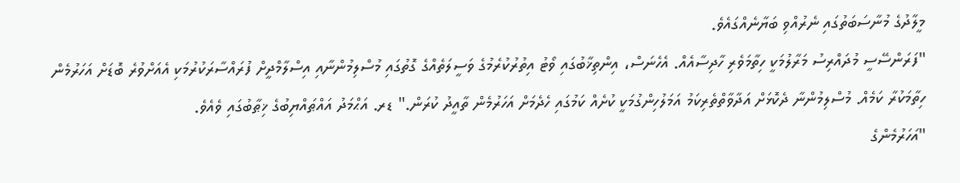މީލާދުގެ މުނާސަބަތުގައި ނެރުއްވި ބަޔާނެއްގައެވެ.
"ފަރަންސޭސީ މުދައްރިސު މަރާލުމަކީ ހިތާމަވެރި ހާދިސާއެއް. އެހެނަސް، އިންތިޚާބުގައި ވޯޓު އިތުރުކުރެމުގެ ވަސީލަތެއްގެ ގޮތުގައި މުސްލިމުންނާއި އިސްލާމްދީށް ފުރައްސާރަކުރުމަކި އެއަށްވުރެ ބޮޑަށް އަހަރުމެން ހިތާމަކުރާ ކަމެއް. މުސްލިމުންނާ ދެކޮޅަށް އަދާވާތްތެރިކަމު އަމަލުހިންގުމަކީ ކުށެއް ކަމުގައި ހެދެމަށް އަހަރުމެން ތާއީދު ކުރަން." ޑރ. އަޙްމަދު އައްޠައްޔިބުގެ ޚިޠާބުގައި ވެއެވެ.
"އަހަރުމެންގެ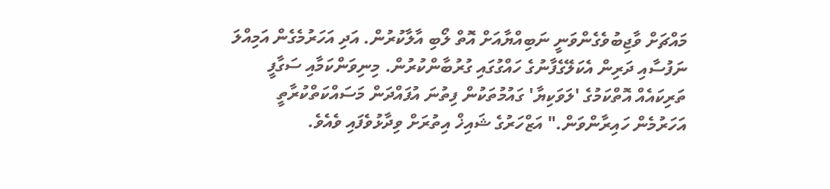މައްޗަށް ވާޖިބުވެގެންވަނީ ނަބިއްޔާއަށް އޮތް ލޯބި އާލާކުރުން. އަދި އަހަރުމެގެން އަމިއްލަ ނަފުސާއި ދަރިން އެކަލޭގެފާނުގެ ހައްގުގައި ގުރުބާންކުރުން. މިނިވަންކަމާއި ސަގާފީ ތަރިކައެއް އޮތްކަމުގެ 'ލަވަކިޔާ' ގައުމުތަކުން ފިތުނަ އުފައްދަން މަސައްކަތްކުރާތީ އަހަރުމެން ހައިރާންވަން." އަޒްހަރުގެ ޝައިޚް އިތުރަށް ވިދާޅުވެފައި ވެއެވެ.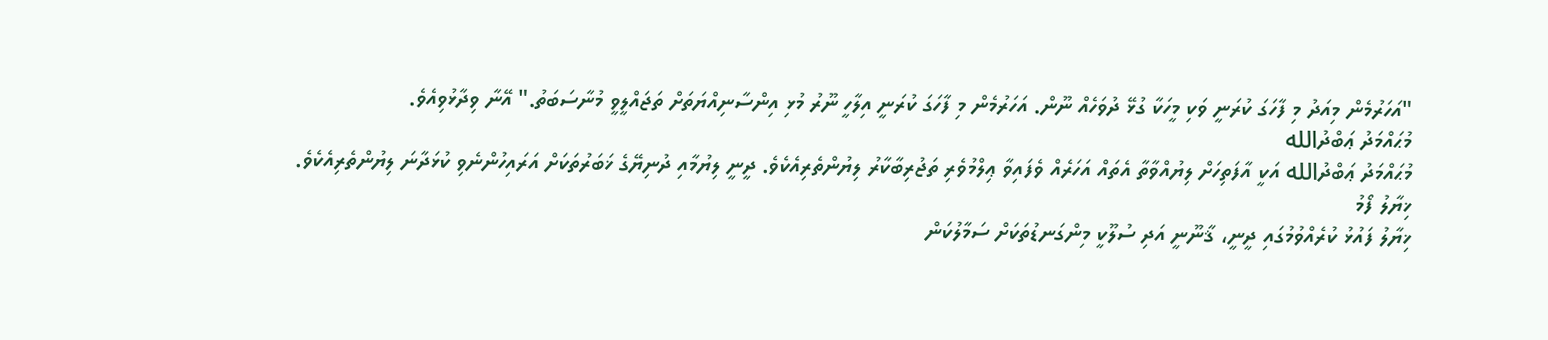"އަހަރުމެން މިއަދު މި ފާހަގަ ކުރަނީ ވަކި މީހަކާ ގުޅޭ ދުވަހެއް ނޫން. އަހަރުމެން މި ފާހަގަ ކުރަނީ އިލާހީ ނޫރު މުޅި އިންސާނިއްޔަތަށް ތަޖައްލީވީ މުނާސަބަތު." އޭނާ ވިދާޅުވިއެވެ.
މުޙައްމަދު ޢަބްދުالله
މުޙައްމަދު ޢަބްދުالله އަކީ އާފަތިހަށް ލިޔުއްވާތާ އެތައް އަހަރެއް ވެފައިވާ ޢިލްމުވެރި ތަޖުރިބާކާރު ލިޔުންތެރިއެކެވެ. ދީނީ ލިޔުމާއި ދުނިޔޭގެ ޚަބަރުތަކަށް އަރައިހުންނެވި ކުޅަދާނަ ލިޔުންތެރިއެކެވެ.
ޚިޔާލު ފޯމު
ޚިޔާލު ފައުޅު ކުރެއްވުމުގައި ދީނީ، ޤާނޫނީ އަދި ސުލޫކީ މިންގަނޑުތަކަށް ސަމާލުކަން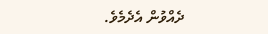ދެއްވުން އެދެމެވެ.